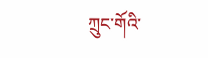ཀྲུང་གོའི་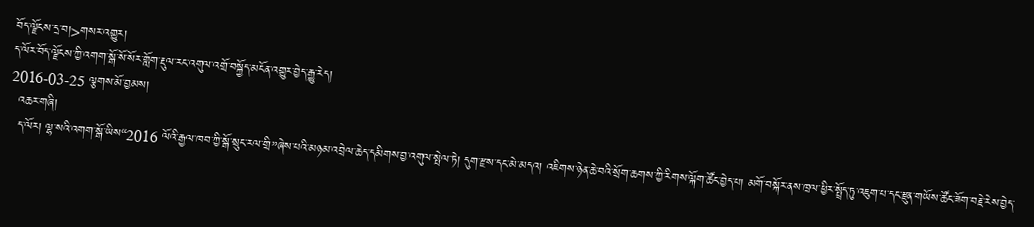བོད་ལྗོངས་དྲ་བ།>གསར་འགྱུར།
ད་ལོར་བོད་ལྗོངས་ཀྱི་འགག་སྒོ་སོ་སོར་གློག་རྡུལ་རང་འགུལ་འགྲོ་བསྐྱོད་མངོན་འགྱུར་བྱེད་རྒྱུ་རེད།
2016-03-25 ལྕགས་མོ་བྱམས།
  འཆར་གཞི།
  ད་ལོར། ལྷ་སའི་འགག་སྒོ་ཡིས“2016 ལོའི་རྒྱལ་ཁབ་ཀྱི་སྒོ་སྲུང་རལ་གྲི”ཞེས་པའི་མཉམ་འབྲེལ་ཆེད་དམིགས་བྱ་འགུལ་སྤེལ་ཏེ། དུག་རྫས་དང་མེ་མདའ། འཇིགས་ཉེན་ཆེ་བའི་སྲོག་ཆགས་ཀྱི་རིགས་ལྐོག་ཚོང་བྱེད་པ། མགོ་བསྐོར་ནས་ཁྲལ་ཕྱིར་སྤྲོད་ཏུ་འཇུག་པ་དང་རྫུན་གཡོས་ཚོང་ཟོག་བརྗེ་རེས་བྱེད་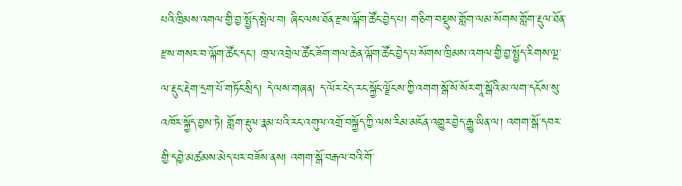པའི་ཁྲིམས་འགལ་གྱི་བྱ་སྤྱོད་སྤེལ་བ། ཞིང་ལས་ཐོན་རྫས་ལྐོག་ཚོང་བྱེད་པ། གཅིག་བསྡུས་གློག་ལམ་སོགས་གློག་རྡུལ་ཐོན་རྫས་གསར་བ་ལྐོག་ཚོང་དང་། ཁྲལ་འབྲེལ་ཚོང་ཟོག་གལ་ཆེན་ལྐོག་ཚོང་བྱེད་པ་སོགས་ཁྲིམས་འགལ་གྱི་བྱ་སྤྱོད་རིགས་ལྔ་ལ་རྡུང་རྡེག་དྲག་པོ་གཏོང་སྲིད། དེ་ལས་གཞན། ད་ལོར་ངེད་རང་སྐྱོང་ལྗོངས་ཀྱི་འགག་སྒོ་སོ་སོར་གཱ་སྒོའི་མ་ལག་དངོས་སུ་འཁོར་སྐྱོད་བྱས་ཏེ། གློག་རྡུལ་རྣམ་པའི་རང་འགུལ་འགྲོ་བསྐྱོད་ཀྱི་ལས་རིམ་མངོན་འགྱུར་བྱེད་རྒྱུ་ཡིན་ལ། འགག་སྒོ་དབར་གྱི་དབྱེ་མཚམས་མེད་པར་བཟོས་ནས། འགག་སྒོ་བརྒལ་བའི་གོ་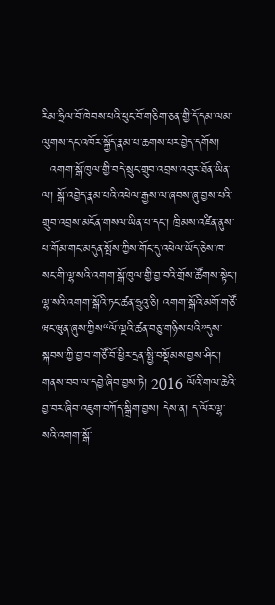རིམ་ཧྲིལ་བོ་ཁེབས་པའི་ཕུང་བོ་གཅིག་ཅན་གྱི་དོ་དམ་ལམ་ལུགས་དང་འཁོར་སྐྱོད་རྣམ་པ་ཆགས་པར་བྱེད་དགོས།
  འགག་སྒོ་ཁུལ་གྱི་བདེ་སྲུང་གྲུབ་འབྲས་འབུར་ཐོན་ཡིན་ལ། སྒོ་འབྱེད་རྣམ་པའི་འཕེལ་རྒྱས་ལ་ཞབས་ཞུ་བྱས་པའི་གྲུབ་འབྲས་མངོན་གསལ་ཡིན་པ་དང་། ཁྲིམས་འཛིན་ནུས་པ་གོམ་གང་མདུན་སྤོས་ཀྱིས་གོང་དུ་འཕེལ་ཡོད་ཅེས་ཁ་སང་གི་ལྷ་སའི་འགག་སྒོ་ཁུལ་གྱི་བྱ་བའི་གྲོས་ཚོགས་སྟེང་། ལྷ་སའི་འགག་སྒོའི་ཏང་ཚན་ཧྲུའུ་ཅི། འགག་སྒོའི་མགོ་གཙོ་ཝང་ཝུན་ཞུས་ཀྱིས“ལོ་ལྔའི་ཚན་བཅུ་གཉིས་པའི”དུས་སྐབས་ཀྱི་བྱ་བ་གཙོ་བོ་ཕྱིར་དྲན་སྤྱི་བསྡོམས་བྱས་ཤིང་། གནས་བབ་ལ་དབྱེ་ཞིབ་བྱས་ཏེ། 2016 ལོའི་གལ་ཆེའི་བྱ་བར་ཞིབ་འཇུག་བཀོད་སྒྲིག་བྱས། དེས་ན། ད་ལོར་ལྷ་སའི་འགག་སྒོ་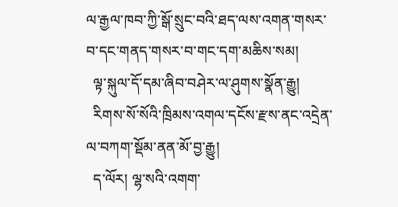ལ་རྒྱལ་ཁབ་ཀྱི་སྒོ་སྲུང་བའི་ཐད་ལས་འགན་གསར་བ་དང་གནད་གསར་བ་གང་དག་མཆིས་སམ།
  ལྟ་སྐུལ་དོ་དམ་ཞིབ་བཤེར་ལ་ཤུགས་སྣོན་རྒྱུ།
  རིགས་སོ་སོའི་ཁྲིམས་འགལ་དངོས་རྫས་ནང་འདྲེན་ལ་བཀག་སྡོམ་ནན་མོ་བྱ་རྒྱུ།
  ད་ལོར། ལྷ་སའི་འགག་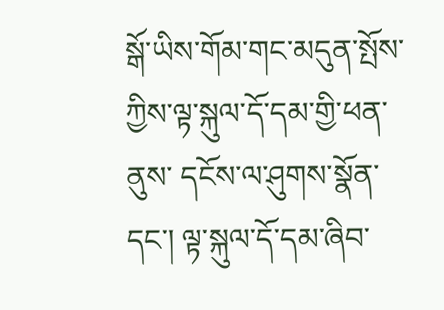སྒོ་ཡིས་གོམ་གང་མདུན་སྤོས་ཀྱིས་ལྟ་སྐུལ་དོ་དམ་གྱི་ཕན་ནུས་ དངོས་ལ་ཤུགས་སྣོན་དང་། ལྟ་སྐུལ་དོ་དམ་ཞིབ་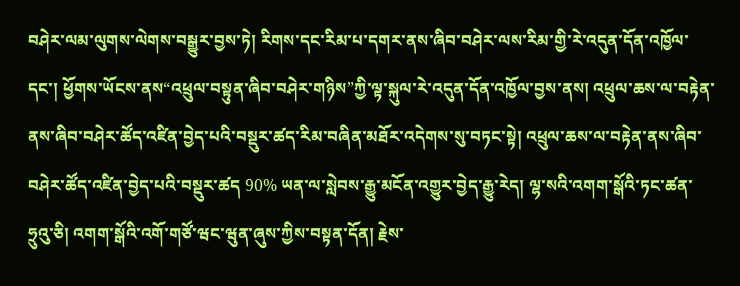བཤེར་ལམ་ལུགས་ལེགས་བསྒྱུར་བྱས་ཏེ། རིགས་དང་རིམ་པ་དགར་ནས་ཞིབ་བཤེར་ལས་རིམ་གྱི་རེ་འདུན་དོན་འཁྱོལ་དང་། ཕྱོགས་ཡོངས་ནས“འཕྲུལ་བསྟུན་ཞིབ་བཤེར་གཉིས”ཀྱི་ལྟ་སྐུལ་རེ་འདུན་དོན་འཁྱོལ་བྱས་ནས། འཕྲུལ་ཆས་ལ་བརྟེན་ནས་ཞིབ་བཤེར་ཚོད་འཛིན་བྱེད་པའི་བསྡུར་ཚད་རིམ་བཞིན་མཐོར་འདེགས་སུ་བཏང་སྟེ། འཕྲུལ་ཆས་ལ་བརྟེན་ནས་ཞིབ་བཤེར་ཚོད་འཛིན་བྱེད་པའི་བསྡུར་ཚད 90% ཡན་ལ་སླེབས་རྒྱུ་མངོན་འགྱུར་བྱེད་རྒྱུ་རེད། ལྷ་སའི་འགག་སྒོའི་ཏང་ཚན་ཧྲུའུ་ཅི། འགག་སྒོའི་འགོ་གཙོ་ཝང་ཝུན་ཞུས་ཀྱིས་བསྟན་དོན། རྗེས་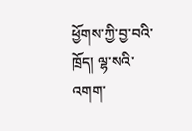ཕྱོགས་ཀྱི་བྱ་བའི་ཁྲོད། ལྷ་སའི་འགག་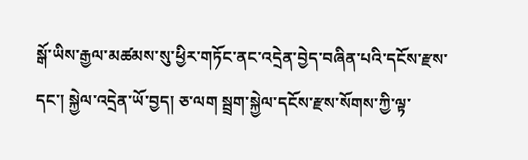སྒོ་ཡིས་རྒྱལ་མཚམས་སུ་ཕྱིར་གཏོང་ནང་འདྲེན་བྱེད་བཞིན་པའི་དངོས་རྫས་དང་། སྐྱེལ་འདྲེན་ཡོ་བྱད། ཅ་ལག སྦྲག་སྐྱེལ་དངོས་རྫས་སོགས་ཀྱི་ལྟ་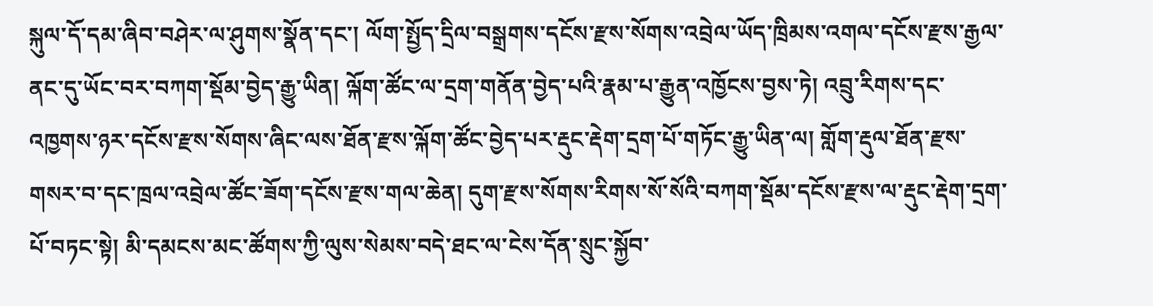སྐུལ་དོ་དམ་ཞིབ་བཤེར་ལ་ཤུགས་སྣོན་དང་། ལོག་སྤྱོད་དྲིལ་བསྒྲགས་དངོས་རྫས་སོགས་འབྲེལ་ཡོད་ཁྲིམས་འགལ་དངོས་རྫས་རྒྱལ་ནང་དུ་ཡོང་བར་བཀག་སྡོམ་བྱེད་རྒྱུ་ཡིན། ལྐོག་ཚོང་ལ་དྲག་གནོན་བྱེད་པའི་རྣམ་པ་རྒྱུན་འཁྱོངས་བྱས་ཏེ། འབྲུ་རིགས་དང་འཁྱགས་ཉར་དངོས་རྫས་སོགས་ཞིང་ལས་ཐོན་རྫས་ལྐོག་ཚོང་བྱེད་པར་རྡུང་རྡེག་དྲག་པོ་གཏོང་རྒྱུ་ཡིན་ལ། གློག་རྡུལ་ཐོན་རྫས་གསར་བ་དང་ཁྲལ་འབྲེལ་ཚོང་ཟོག་དངོས་རྫས་གལ་ཆེན། དུག་རྫས་སོགས་རིགས་སོ་སོའི་བཀག་སྡོམ་དངོས་རྫས་ལ་རྡུང་རྡེག་དྲག་པོ་བཏང་སྟེ། མི་དམངས་མང་ཚོགས་ཀྱི་ལུས་སེམས་བདེ་ཐང་ལ་ངེས་དོན་སྲུང་སྐྱོབ་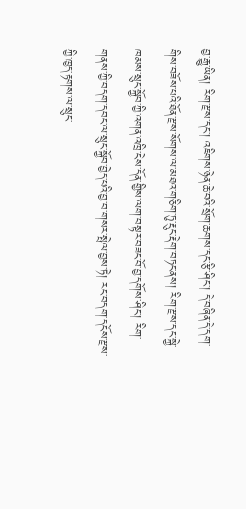བྱ་རྒྱུ་ཡིན། རིག་རྫས་དང་། འཇིགས་ཉེན་ཆེ་བའི་སྲོག་ཆགས་དང་རྩི་ཤིང་། དེ་བཞིན་དེ་དག་གིས་བཟོས་པའི་ཐོན་རྫས་སོགས་ལ་མཐའ་གཅིག་ཏུ་རྡུང་རྡེག་བཏང་ནས། རིག་རྫས་དང་སྐྱེ་ཁམས་སྲུང་སྐྱོབ་ཀྱི་འགན་འཁྲི་ངེས་དོན་གྱིས་ལག་བསྟར་བཟང་བོ་བྱ་དགོས་ཤིང་། རིག་གནས་ཀྱི་བདག་དབང་ལ་སྲུང་སྐྱོབ་བྱེད་པའི་བྱ་བ་གསར་སྤེལ་བྱས་ཏེ། རང་བདག་དངོས་རྫས་ཀྱི་ཁྱད་རྟགས་ལ་སྲུང་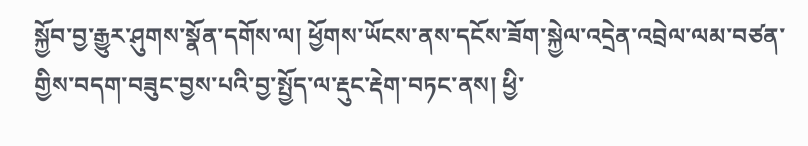སྐྱོབ་བྱ་རྒྱུར་ཤུགས་སྣོན་དགོས་ལ། ཕྱོགས་ཡོངས་ནས་དངོས་ཟོག་སྐྱེལ་འདྲེན་འབྲེལ་ལམ་བཙན་གྱིས་བདག་བཟུང་བྱས་པའི་བྱ་སྤྱོད་ལ་རྡུང་རྡེག་བཏང་ནས། ཕྱི་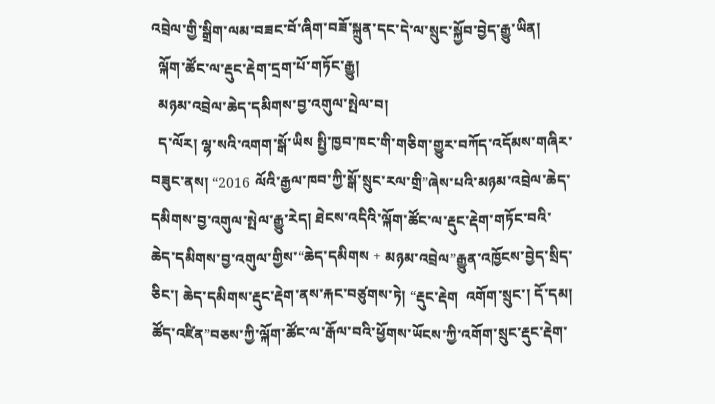འབྲེལ་གྱི་སྒྲིག་ལམ་བཟང་བོ་ཞིག་བཟོ་སྐྲུན་དང་དེ་ལ་སྲུང་སྐྱོབ་བྱེད་རྒྱུ་ཡིན།
  ལྐོག་ཚོང་ལ་རྡུང་རྡེག་དྲག་པོ་གཏོང་རྒྱུ།
  མཉམ་འབྲེལ་ཆེད་དམིགས་བྱ་འགུལ་སྤེལ་བ།
  ད་ལོར། ལྷ་སའི་འགག་སྒོ་ཡིས སྤྱི་ཁྱབ་ཁང་གི་གཅིག་གྱུར་བཀོད་འདོམས་གཞིར་བཟུང་ནས། “2016 ལོའི་རྒྱལ་ཁབ་ཀྱི་སྒོ་སྲུང་རལ་གྲི”ཞེས་པའི་མཉམ་འབྲེལ་ཆེད་དམིགས་བྱ་འགུལ་སྤེལ་རྒྱུ་རེད། ཐེངས་འདིའི་ལྐོག་ཚོང་ལ་རྡུང་རྡེག་གཏོང་བའི་ཆེད་དམིགས་བྱ་འགུལ་གྱིས་“ཆེད་དམིགས + མཉམ་འབྲེལ”རྒྱུན་འཁྱོངས་བྱེད་སྲིད་ཅིང་། ཆེད་དམིགས་རྡུང་རྡེག་ནས་རྐང་བཙུགས་ཏེ། “རྡུང་རྡེག  འགོག་སྲུང་། དོ་དམ། ཚོད་འཛིན”བཅས་ཀྱི་ལྐོག་ཚོང་ལ་རྒོལ་བའི་ཕྱོགས་ཡོངས་ཀྱི་འགོག་སྲུང་རྡུང་རྡེག་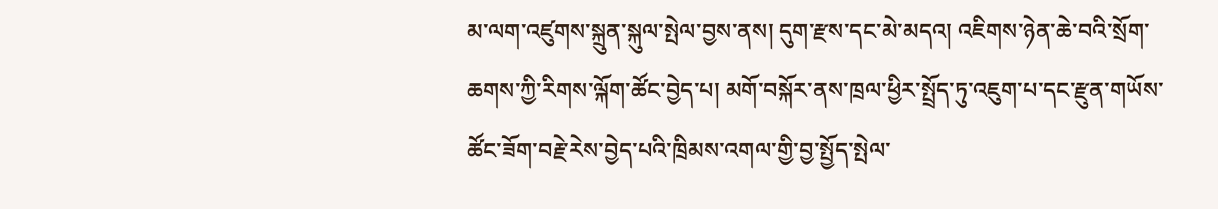མ་ལག་འཛུགས་སྐྲུན་སྐུལ་སྤེལ་བྱས་ནས། དུག་རྫས་དང་མེ་མདའ། འཇིགས་ཉེན་ཆེ་བའི་སྲོག་ཆགས་ཀྱི་རིགས་ལྐོག་ཚོང་བྱེད་པ། མགོ་བསྐོར་ནས་ཁྲལ་ཕྱིར་སྤྲོད་ཏུ་འཇུག་པ་དང་རྫུན་གཡོས་ཚོང་ཟོག་བརྗེ་རེས་བྱེད་པའི་ཁྲིམས་འགལ་གྱི་བྱ་སྤྱོད་སྤེལ་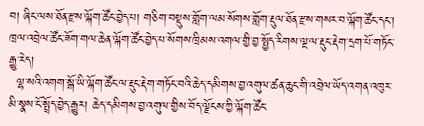བ། ཞིང་ལས་ཐོན་རྫས་ལྐོག་ཚོང་བྱེད་པ། གཅིག་བསྡུས་གློག་ལམ་སོགས་གློག་རྡུལ་ཐོན་རྫས་གསར་བ་ལྐོག་ཚོང་དང་། ཁྲལ་འབྲེལ་ཚོང་ཟོག་གལ་ཆེན་ལྐོག་ཚོང་བྱེད་པ་སོགས་ཁྲིམས་འགལ་གྱི་བྱ་སྤྱོད་རིགས་ལྔ་ལ་རྡུང་རྡེག་དྲག་པོ་གཏོང་རྒྱུ་རེད།
  ལྷ་སའི་འགག་སྒོ་ཡི་ལྐོག་ཚོང་ལ་རྡུང་རྡེག་གཏོང་བའི་ཆེད་དམིགས་བྱ་འགུལ་ཚན་ཆུང་གི་འབྲེལ་ཡོད་འགན་འཁུར་མི་སྣས་ངོ་སྤྲོད་བྱེད་རྒྱུར། ཆེད་དམིགས་བྱ་འགུལ་གྱིས་བོད་ལྗོངས་ཀྱི་ལྐོག་ཚོང་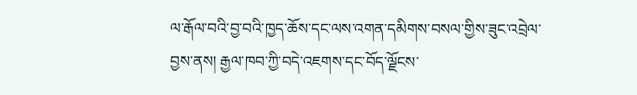ལ་རྒོལ་བའི་བྱ་བའི་ཁྱད་ཆོས་དང་ལས་འགན་དམིགས་བསལ་གྱིས་ཟུང་འབྲེལ་བྱས་ནས། རྒྱལ་ཁབ་ཀྱི་བདེ་འཇགས་དང་བོད་ལྗོངས་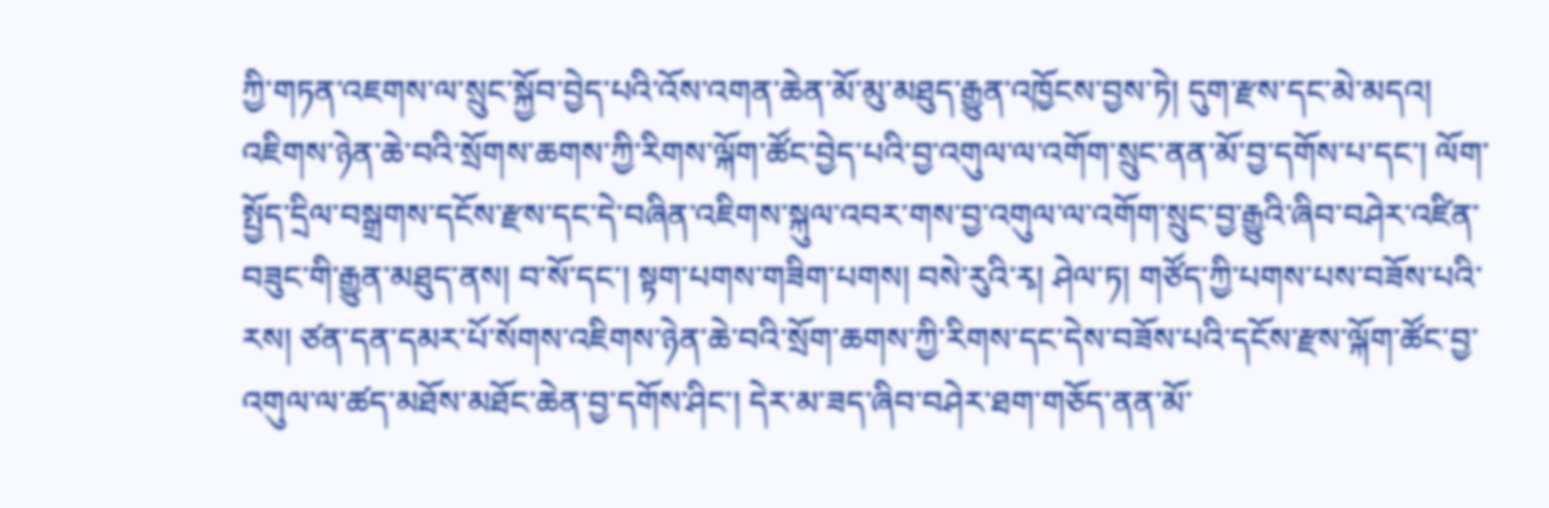ཀྱི་གཏན་འཇགས་ལ་སྲུང་སྐྱོབ་བྱེད་པའི་འོས་འགན་ཆེན་མོ་མུ་མཐུད་རྒྱུན་འཁྱོངས་བྱས་ཏེ། དུག་རྫས་དང་མེ་མདའ། འཇིགས་ཉེན་ཆེ་བའི་སྲོགས་ཆགས་ཀྱི་རིགས་ལྐོག་ཚོང་བྱེད་པའི་བྱ་འགུལ་ལ་འགོག་སྲུང་ནན་མོ་བྱ་དགོས་པ་དང་། ལོག་སྤྱོད་དྲིལ་བསྒྲགས་དངོས་རྫས་དང་དེ་བཞིན་འཇིགས་སྐུལ་འབར་གས་བྱ་འགུལ་ལ་འགོག་སྲུང་བྱ་རྒྱུའི་ཞིབ་བཤེར་འཛིན་བཟུང་གི་རྒྱུན་མཐུད་ནས། བ་སོ་དང་། སྟག་པགས་གཟིག་པགས། བསེ་རུའི་རྭ། ཤེལ་ཏ། གཙོད་ཀྱི་པགས་པས་བཟོས་པའི་རས། ཙན་དན་དམར་པོ་སོགས་འཇིགས་ཉེན་ཆེ་བའི་སྲོག་ཆགས་ཀྱི་རིགས་དང་དེས་བཟོས་པའི་དངོས་རྫས་ལྐོག་ཚོང་བྱ་འགུལ་ལ་ཚད་མཐོས་མཐོང་ཆེན་བྱ་དགོས་ཤིང་། དེར་མ་ཟད་ཞིབ་བཤེར་ཐག་གཅོད་ནན་མོ་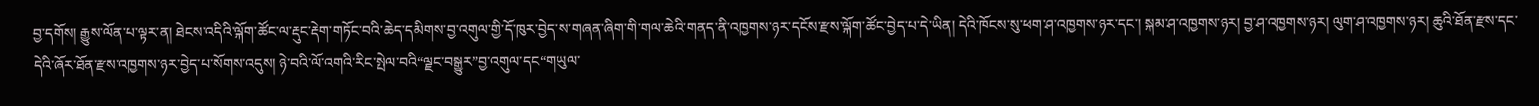བྱ་དགོས། རྒྱུས་ལོན་པ་ལྟར་ན། ཐེངས་འདིའི་ལྐོག་ཚོང་ལ་རྡུང་རྡེག་གཏོང་བའི་ཆེད་དམིགས་བྱ་འགུལ་གྱི་དོ་ཁུར་བྱེད་ས་གཞན་ཞིག་གི་གལ་ཆེའི་གནད་ནི་འཁྱགས་ཉར་དངོས་རྫས་ལྐོག་ཚོང་བྱེད་པ་དེ་ཡིན། དེའི་ཁོངས་སུ་ཕག་ཤ་འཁྱགས་ཉར་དང་། སྐམ་ཤ་འཁྱགས་ཉར། བྱ་ཤ་འཁྱགས་ཉར། ལུག་ཤ་འཁྱགས་ཉར། ཆུའི་ཐོན་རྫས་དང་དེའི་ཞོར་ཐོན་རྫས་འཁྱགས་ཉར་བྱེད་པ་སོགས་འདུས། ཉེ་བའི་ལོ་འགའི་རིང་སྤེལ་བའི“ལྗང་བསྒྱུར”བྱ་འགུལ་དང“གཡུལ་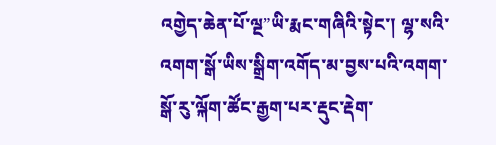འགྱེད་ཆེན་པོ་ལྔ”ཡི་རྨང་གཞིའི་སྟེང་། ལྷ་སའི་འགག་སྒོ་ཡིས་སྒྲིག་འགོད་མ་བྱས་པའི་འགག་སྒོ་རུ་ལྐོག་ཚོང་རྒྱག་པར་རྡུང་རྡེག་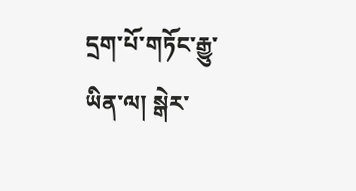དྲག་པོ་གཏོང་རྒྱུ་ཡིན་ལ། སྒེར་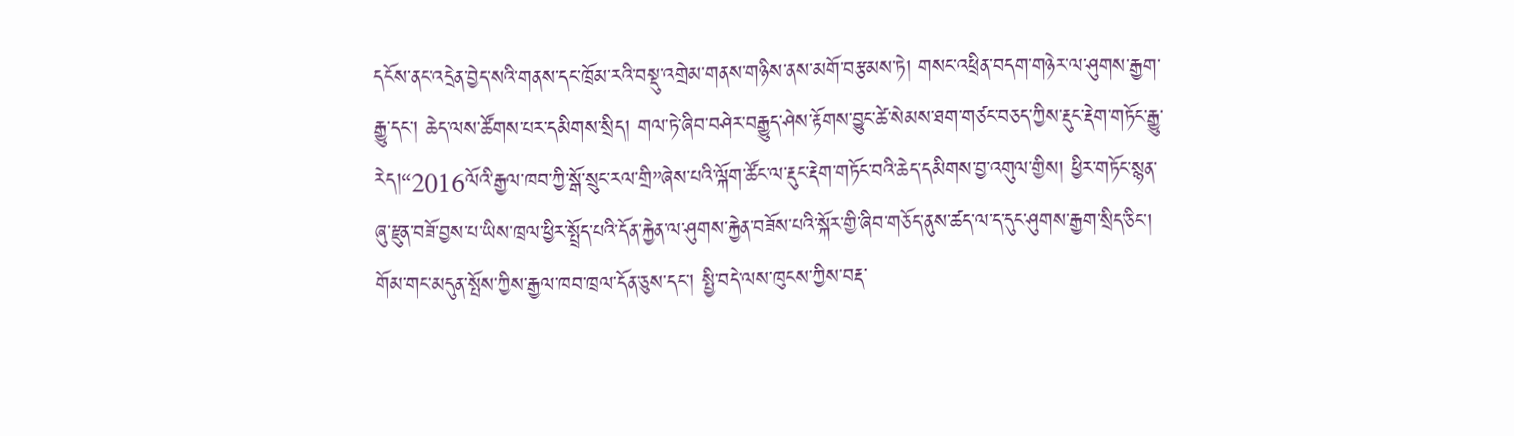དངོས་ནང་འདྲེན་བྱེད་སའི་གནས་དང་ཁྲོམ་རའི་བསྡུ་འགྲེམ་གནས་གཉིས་ནས་མགོ་བརྩམས་ཏེ། གསང་འཕྲིན་བདག་གཉེར་ལ་ཤུགས་རྒྱག་རྒྱུ་དང་། ཆེད་ལས་ཚོགས་པར་དམིགས་སྲིད། གལ་ཏེ་ཞིབ་བཤེར་བརྒྱུད་ཤེས་རྟོགས་བྱུང་ཚེ་སེམས་ཐག་གཙང་བཅད་ཀྱིས་རྡུང་རྡེག་གཏོང་རྒྱུ་རེད།“2016ལོའི་རྒྱལ་ཁབ་ཀྱི་སྒོ་སྲུང་རལ་གྲི”ཞེས་པའི་ལྐོག་ཚོང་ལ་རྡུང་རྡེག་གཏོང་བའི་ཆེད་དམིགས་བྱ་འགུལ་གྱིས། ཕྱིར་གཏོང་སྙན་ཞུ་རྫུན་བཟོ་བྱས་པ་ཡིས་ཁྲལ་ཕྱིར་སྤྲོད་པའི་དོན་རྐྱེན་ལ་ཤུགས་རྐྱེན་བཟོས་པའི་སྐོར་གྱི་ཞིབ་གཅོད་ནུས་ཚད་ལ་ད་དུང་ཤུགས་རྒྱག་སྲིད་ཅིང་། གོམ་གང་མདུན་སྤོས་ཀྱིས་རྒྱལ་ཁབ་ཁྲལ་དོན་ཅུས་དང་། སྤྱི་བདེ་ལས་ཁུངས་ཀྱིས་བརྡ་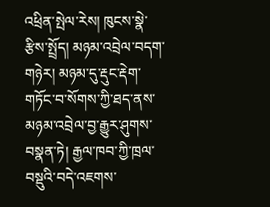འཕྲིན་སྤེལ་རེས། ཁུངས་སྣེ་རྩིས་སྤྲོད། མཉམ་འབྲེལ་བདག་གཉེར། མཉམ་དུ་རྡུང་རྡེག་གཏོང་བ་སོགས་ཀྱི་ཐད་ནས་མཉམ་འབྲེལ་བྱ་རྒྱུར་ཤུགས་བསྣན་ཏེ། རྒྱལ་ཁབ་ཀྱི་ཁྲལ་བསྡུའི་བདེ་འཇགས་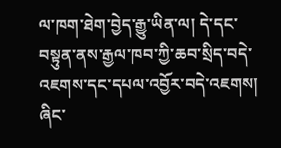ལ་ཁག་ཐེག་བྱེད་རྒྱུ་ཡིན་ལ། དེ་དང་བསྟུན་ནས་རྒྱལ་ཁབ་ཀྱི་ཆབ་སྲིད་བདེ་འཇགས་དང་དཔལ་འབྱོར་བདེ་འཇགས། ཞིང་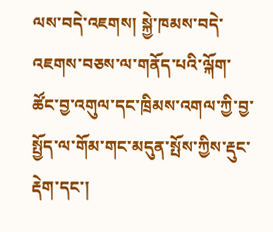ལས་བདེ་འཇགས། སྐྱེ་ཁམས་བདེ་འཇགས་བཅས་ལ་གནོད་པའི་ལྐོག་ཚོང་བྱ་འགུལ་དང་ཁྲིམས་འགལ་ཀྱི་བྱ་སྤྱོད་ལ་གོམ་གང་མདུན་སྤོས་ཀྱིས་རྡུང་རྡེག་དང་།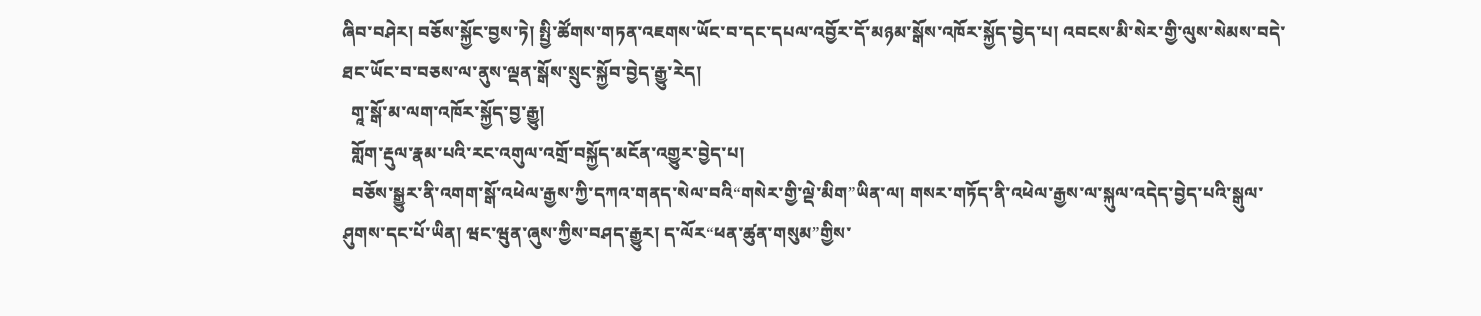ཞིབ་བཤེར། བཅོས་སྐྱོང་བྱས་ཏེ། སྤྱི་ཚོགས་གཏན་འཇགས་ཡོང་བ་དང་དཔལ་འབྱོར་དོ་མཉམ་སྒོས་འཁོར་སྐྱོད་བྱེད་པ། འབངས་མི་སེར་གྱི་ལུས་སེམས་བདེ་ཐང་ཡོང་བ་བཅས་ལ་ནུས་ལྡན་སྒོས་སྲུང་སྐྱོབ་བྱེད་རྒྱུ་རེད།
  གཱ་སྒོ་མ་ལག་འཁོར་སྐྱོད་བྱ་རྒྱུ།
  གློག་རྡུལ་རྣམ་པའི་རང་འགུལ་འགྲོ་བསྐྱོད་མངོན་འགྱུར་བྱེད་པ།
  བཅོས་སྒྱུར་ནི་འགག་སྒོ་འཕེལ་རྒྱས་ཀྱི་དཀའ་གནད་སེལ་བའི“གསེར་གྱི་ལྡེ་མིག”ཡིན་ལ། གསར་གཏོད་ནི་འཕེལ་རྒྱས་ལ་སྐུལ་འདེད་བྱེད་པའི་སྒུལ་ཤུགས་དང་པོ་ཡིན། ཝང་ཝུན་ཞུས་ཀྱིས་བཤད་རྒྱུར། ད་ལོར“ཕན་ཚུན་གསུམ”གྱིས་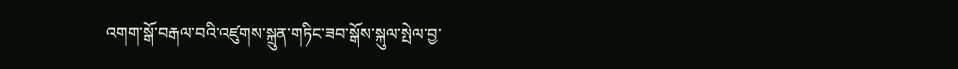འགག་སྒོ་བརྒལ་བའི་འཛུགས་སྐྲུན་གཏིང་ཟབ་སྒོས་སྐུལ་སྤེལ་བྱ་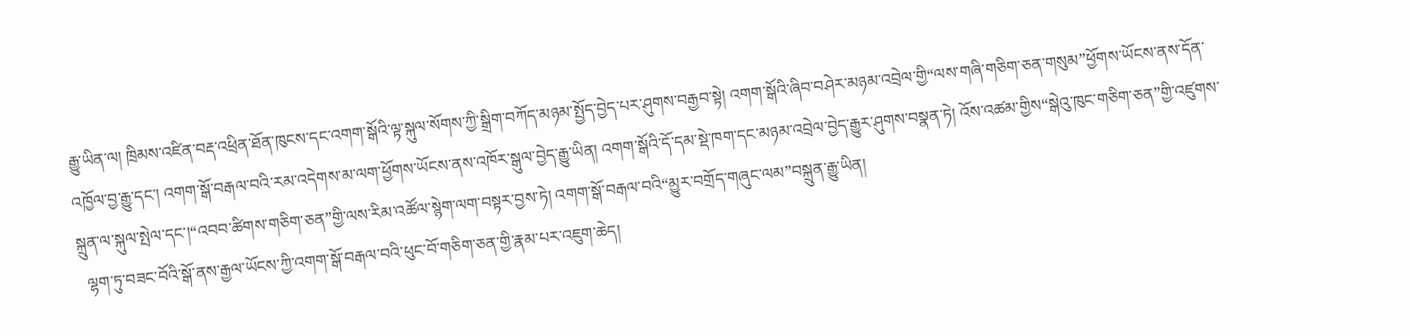རྒྱུ་ཡིན་ལ། ཁྲིམས་འཛིན་བརྡ་འཕྲིན་ཐོན་ཁུངས་དང་འགག་སྒོའི་ལྟ་སྐུལ་སོགས་ཀྱི་སྒྲིག་བཀོད་མཉམ་སྤྱོད་བྱེད་པར་ཤུགས་བརྒྱབ་སྟེ། འགག་སྒོའི་ཞིབ་བཤེར་མཉམ་འབྲེལ་གྱི“ལས་གཞི་གཅིག་ཅན་གསུམ”ཕྱོགས་ཡོངས་ནས་དོན་འཁྱོལ་བྱ་རྒྱུ་དང་། འགག་སྒོ་བརྒལ་བའི་རམ་འདེགས་མ་ལག་ཕྱོགས་ཡོངས་ནས་འཁོར་སྒུལ་བྱེད་རྒྱུ་ཡིན། འགག་སྒོའི་དོ་དམ་སྡེ་ཁག་དང་མཉམ་འབྲེལ་བྱེད་རྒྱུར་ཤུགས་བསྣན་ཏེ། འོས་འཚམ་གྱིས“སྒེའུ་ཁུང་གཅིག་ཅན”གྱི་འཛུགས་སྐྲུན་ལ་སྐུལ་སྤེལ་དང་།“འབབ་ཚིགས་གཅིག་ཅན”གྱི་ལས་རིམ་འཚོལ་སྙེག་ལག་བསྟར་བྱས་ཏེ། འགག་སྒོ་བརྒལ་བའི“མྱུར་བགྲོད་གཞུང་ལམ”བསྐྲུན་རྒྱུ་ཡིན།
  ལྷག་ཏུ་བཟང་བོའི་སྒོ་ནས་རྒྱལ་ཡོངས་ཀྱི་འགག་སྒོ་བརྒལ་བའི་ཕུང་བོ་གཅིག་ཅན་གྱི་རྣམ་པར་འཇུག་ཆེད།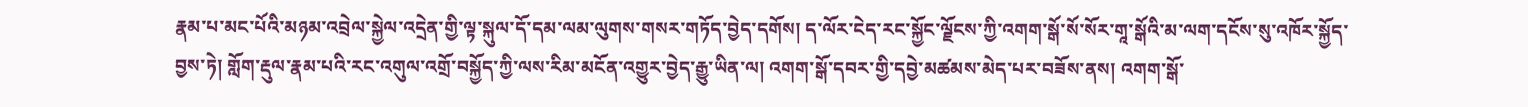རྣམ་པ་མང་པོའི་མཉམ་འབྲེལ་སྐྱེལ་འདྲེན་གྱི་ལྟ་སྐུལ་དོ་དམ་ལམ་ལུགས་གསར་གཏོད་བྱེད་དགོས། ད་ལོར་ངེད་རང་སྐྱོང་ལྗོངས་ཀྱི་འགག་སྒོ་སོ་སོར་གཱ་སྒོའི་མ་ལག་དངོས་སུ་འཁོར་སྐྱོད་བྱས་ཏེ། གློག་རྡུལ་རྣམ་པའི་རང་འགུལ་འགྲོ་བསྐྱོད་ཀྱི་ལས་རིམ་མངོན་འགྱུར་བྱེད་རྒྱུ་ཡིན་ལ། འགག་སྒོ་དབར་གྱི་དབྱེ་མཚམས་མེད་པར་བཟོས་ནས། འགག་སྒོ་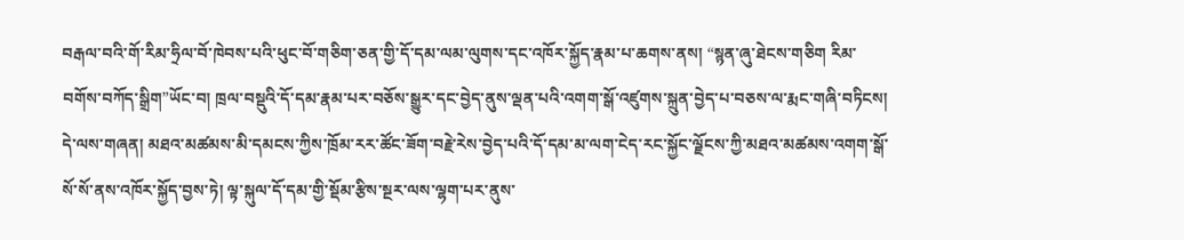བརྒལ་བའི་གོ་རིམ་ཧྲིལ་བོ་ཁེབས་པའི་ཕུང་བོ་གཅིག་ཅན་གྱི་དོ་དམ་ལམ་ལུགས་དང་འཁོར་སྐྱོད་རྣམ་པ་ཆགས་ནས། “སྙན་ཞུ་ཐེངས་གཅིག རིམ་བགོས་བཀོད་སྒྲིག”ཡོང་བ། ཁྲལ་བསྡུའི་དོ་དམ་རྣམ་པར་བཅོས་སྒྱུར་དང་བྱེད་ནུས་ལྡན་པའི་འགག་སྒོ་འཛུགས་སྐྲུན་བྱེད་པ་བཅས་ལ་རྨང་གཞི་བཏིངས། དེ་ལས་གཞན། མཐའ་མཚམས་མི་དམངས་ཀྱིས་ཁྲོམ་རར་ཚོང་ཟོག་བརྗེ་རེས་བྱེད་པའི་དོ་དམ་མ་ལག་ངེད་རང་སྐྱོང་ལྗོངས་ཀྱི་མཐའ་མཚམས་འགག་སྒོ་སོ་སོ་ནས་འཁོར་སྐྱོད་བྱས་ཏེ། ལྟ་སྐུལ་དོ་དམ་གྱི་སྡོམ་རྩིས་སྔར་ལས་ལྷག་པར་ནུས་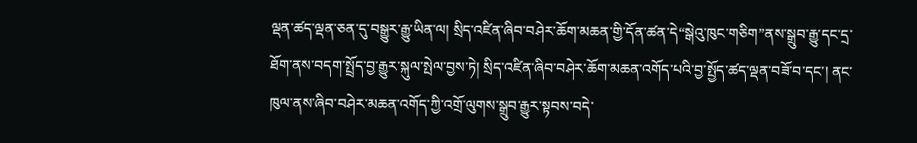ལྡན་ཚད་ལྡན་ཅན་དུ་བསྒྱུར་རྒྱུ་ཡིན་ལ། སྲིད་འཛིན་ཞིབ་བཤེར་ཆོག་མཆན་གྱི་དོན་ཚན་དེ“སྒེའུ་ཁུང་གཅིག”ནས་སྒྲུབ་རྒྱུ་དང་དྲ་ཐོག་ནས་བདག་སྤྲོད་བྱ་རྒྱུར་སྐུལ་སྤེལ་བྱས་ཏེ། སྲིད་འཛིན་ཞིབ་བཤེར་ཆོག་མཆན་འགོད་པའི་བྱ་སྤྱོད་ཚད་ལྡན་བཟོ་བ་དང་། ནང་ཁུལ་ནས་ཞིབ་བཤེར་མཆན་འགོད་ཀྱི་འགྲོ་ལུགས་སྒྲུབ་རྒྱུར་སྟབས་བདེ་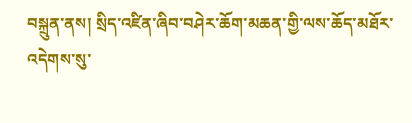བསྐྲུན་ནས། སྲིད་འཛིན་ཞིབ་བཤེར་ཆོག་མཆན་གྱི་ལས་ཆོད་མཐོར་འདེགས་སུ་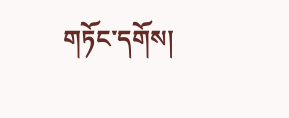གཏོང་དགོས།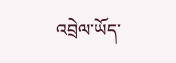འབྲེལ་ཡོད་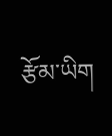རྩོམ་ཡིག